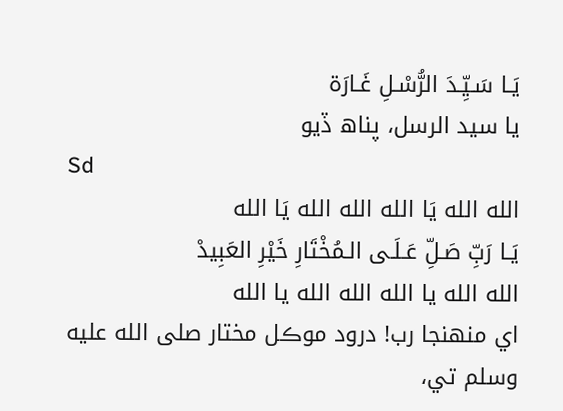يَـا سَـيِّـدَ الرُّسْـلِ غَـارَة
يا سيد الرسل، پناھ ڏيو
Sd
الله الله يَا الله الله الله يَا الله
يَـا رَبِّ صَـلِّ عَـلَـى الـمُخْتَارِ خَيْرِ العَبِيدْ
الله الله يا الله الله الله يا الله
اي منهنجا رب! درود موڪل مختار صلى الله عليه وسلم تي،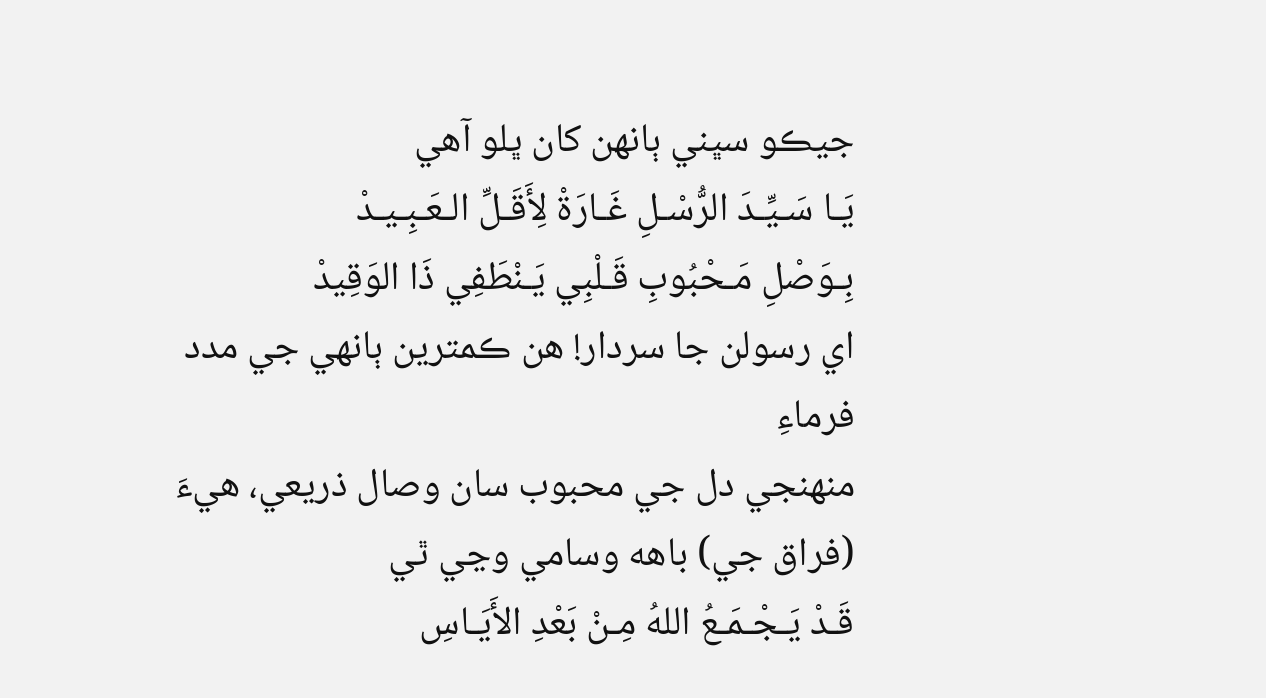جيڪو سڀني ٻانهن کان ڀلو آهي
يَـا سَـيِّـدَ الرُّسْـلِ غَـارَةْ لِأَقَـلِّ الـعَـبِـيـدْ
بِـوَصْلِ مَـحْبُوبِ قَـلْبِي يَـنْطَفِي ذَا الوَقِيدْ
اي رسولن جا سردار! هن ڪمترين ٻانهي جي مدد فرماءِ
منهنجي دل جي محبوب سان وصال ذريعي، هيءَ (فراق جي) باهه وسامي وڃي ٿي
قَـدْ يَـجْـمَـعُ اللهُ مِـنْ بَعْدِ الأَيَـاسِ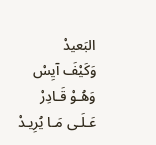البَعيدْ
وَكَيْفَ آيِسْ وَهُـوْ قَـادِرْ عَـلَـى مَـا يُرِيـدْ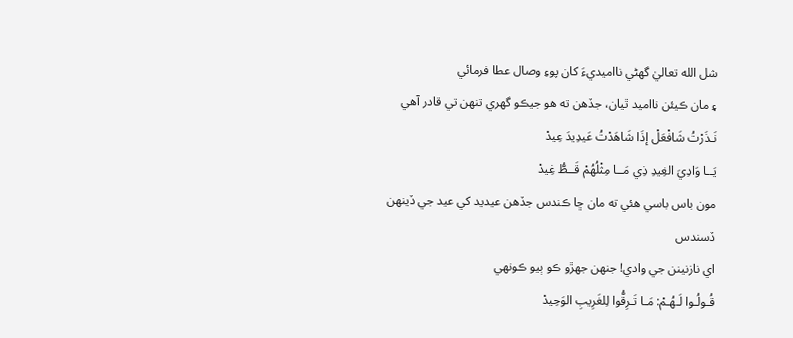شل الله تعاليٰ گهڻي نااميديءَ کان پوءِ وصال عطا فرمائي
۽ مان ڪيئن نااميد ٿيان، جڏهن ته هو جيڪو گهري تنهن تي قادر آهي
نَـذَرْتُ شَافْعَلْ إذَا شَاهَدْتُ عَيدِيدَ عِيدْ
يَــا وَادِيَ الغِيدِ ذِي مَــا مِثْلُهُمْ قَــطُّ غِيدْ
مون باس باسي هئي ته مان ڇا ڪندس جڏهن عيديد کي عيد جي ڏينهن ڏسندس
اي نازنينن جي وادي! جنهن جهڙو ڪو ٻيو ڪونهي
قُـولُـوا لَـهُـمْ: مَـا تَـرِقُّوا لِلغَرِيبِ الوَحِيدْ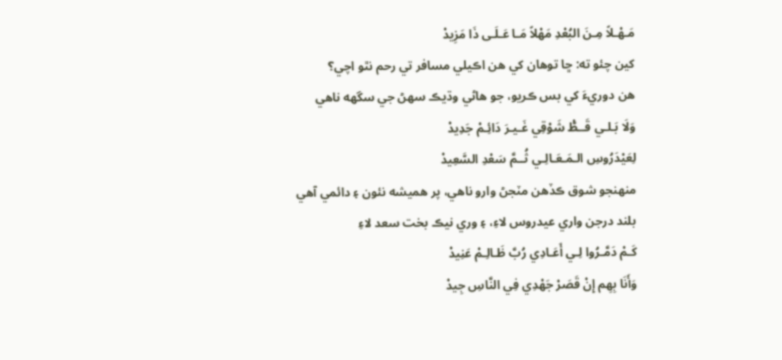مَـهْـلاً مِـنَ البُعْدِ مَهْلاً مَـا عَـلَـى ذَا مَزِيدْ
کين چئو ته: ڇا توهان کي هن اڪيلي مسافر تي رحم نٿو اچي؟
هن دوريءَ کي بس ڪريو، جو هاڻي وڌيڪ سهڻ جي سگهه ناهي
وَلَا بَـلـي قَــطّْ شَوْقِي غَـيـرَ دَائِـمْ جَدِيدْ
لِعَيْدَرُوسِ الـمَـعَـالِـي ثُــمَّ سَعْدِ السَّعِيدْ
منهنجو شوق ڪڏهن مٽجڻ وارو ناهي، پر هميشه نئون ۽ دائمي آهي
بلند درجن واري عيدروس لاءِ، ۽ وري نيڪ بخت سعد لاءِ
كَـمْ دَمَّـرُوا لِـي أَعَـادِي رُبَّ ظَـالِـمْ عَنِيدْ
وَأَنَا بِهِم إِنْ قَصَرْ جَهْدِي فِي النَّاسِ جِيدْ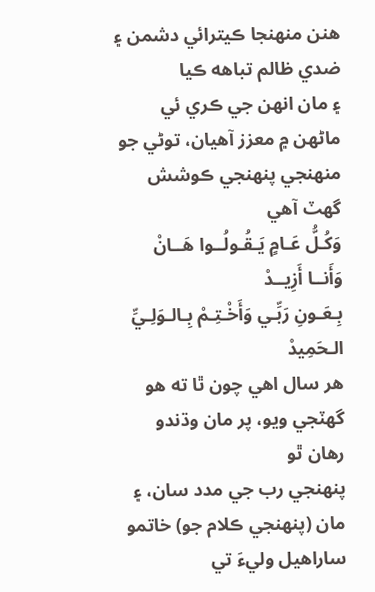هنن منهنجا ڪيترائي دشمن ۽ ضدي ظالم تباهه ڪيا
۽ مان انهن جي ڪري ئي ماڻهن ۾ معزز آهيان، توڻي جو منهنجي پنهنجي ڪوشش گهٽ آهي
وَكُـلُّ عَـامٍ يَـقُـولُــوا هَــانْ وَأَنــا أَزِيــدْ
بِـعَـونِ رَبِّـي وَأَخْـتِـمْ بِـالـوَلِـيِّ الـحَمِيدْ
هر سال اهي چون ٿا ته هو گهٽجي ويو، پر مان وڌندو رهان ٿو
پنهنجي رب جي مدد سان، ۽ مان (پنهنجي ڪلام جو) خاتمو ساراهيل وليءَ تي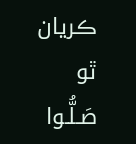ڪريان ٿو
صَـلُّـوا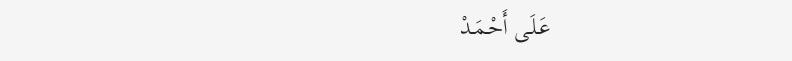عَـلَـى أَحْـمَـدْ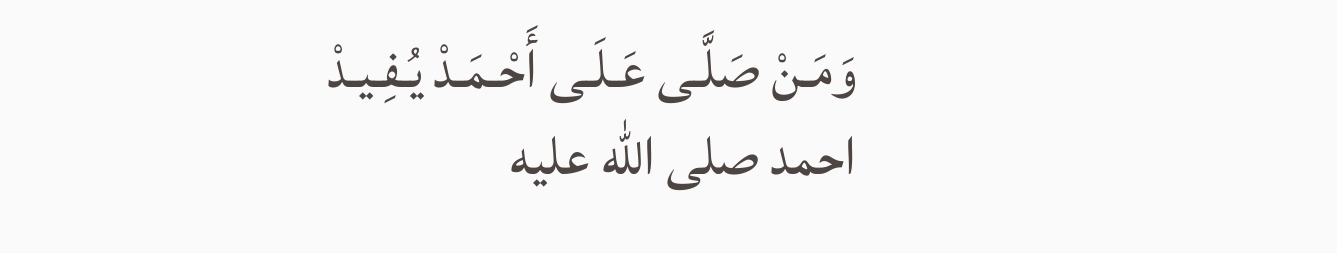وَمَـنْ صَلَّـى عَـلَـى أَحْـمَـدْ يُـفِـيـدْ
احمد صلى الله عليه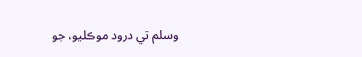وسلم تي درود موڪليو، جو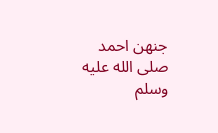جنهن احمد صلى الله عليه وسلم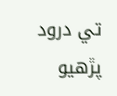تي درود پڙهيو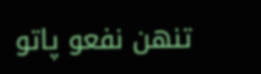تنهن نفعو پاتو